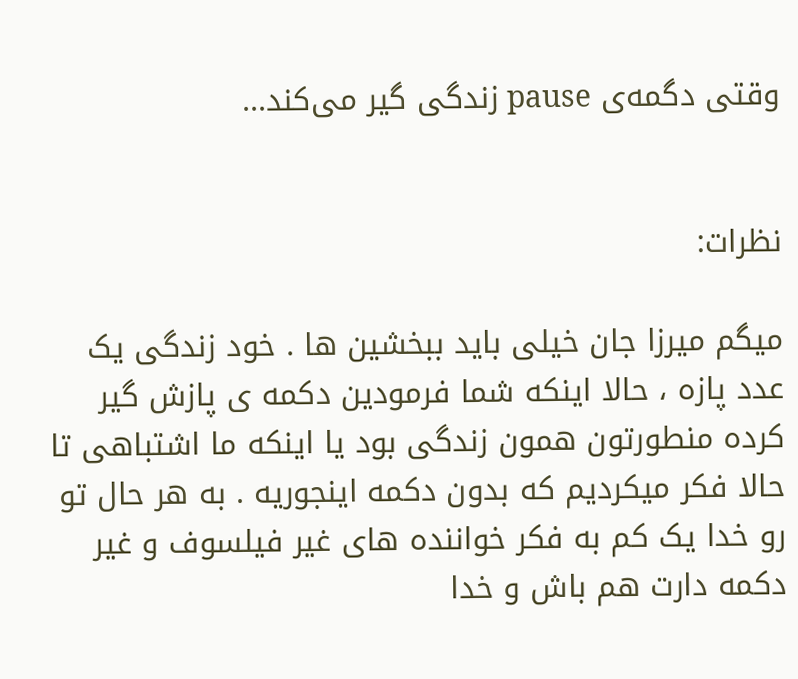وقتی دگمه‌ی pause زندگی گير می‌کند...


نظرات:

ميگم ميرزا جان خيلی بايد ببخشين ها . خود زندگی يک عدد پازه ، حالا اينکه شما فرمودين دکمه ی پازش گير کرده منطورتون همون زندگی بود يا اينکه ما اشتباهی تا حالا فکر ميکرديم که بدون دکمه اينجوريه . به هر حال تو رو خدا يک کم به فکر خواننده های غير فيلسوف و غير دکمه دارت هم باش و خدا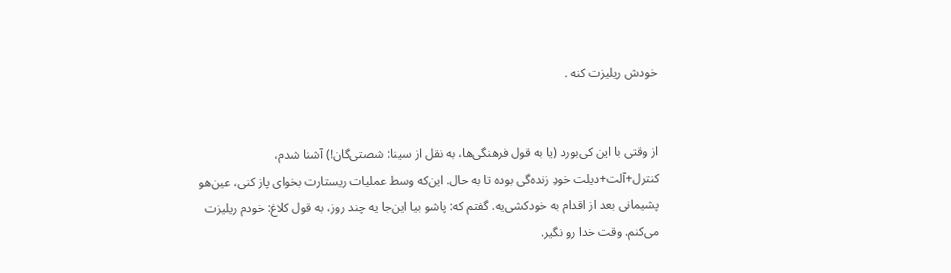خودش ريليزت کنه .


از وقتی با اين کی‌بورد (يا به قول فرهنگی‌ها، به نقل از سينا: شصتی‌گان!) آشنا شدم، کنترل+آلت+ديلت خودِ زنده‌گی بوده تا به حال. اين‌که وسط عمليات ريستارت بخوای پاز کنی، عين‌هو پشيمانی بعد از اقدام به خودکشی‌يه. گفتم که: پاشو بيا اين‌جا يه چند روز، به قول کلاغ: خودم ريليزت می‌کنم. وقت خدا رو نگير.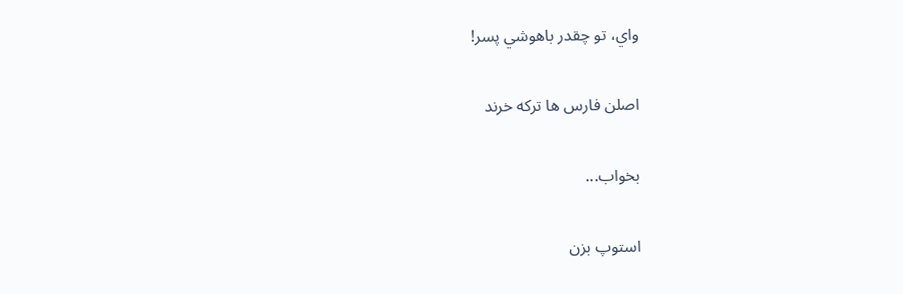واي، تو چقدر باهوشي پسر!


اصلن فارس ها تركه خرند


بخواب...


استوپ بزن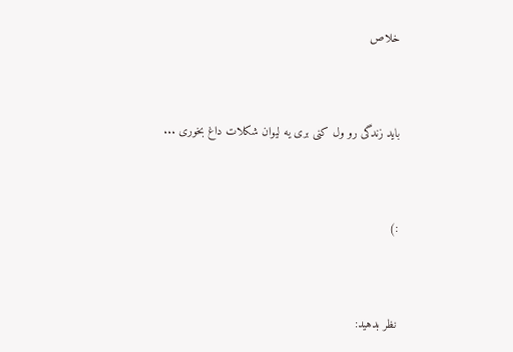خلاص


بايد زندگی رو ول کنی بری يه ليوان شکلات داغ بخوری ...


:)


نظر بدهيد: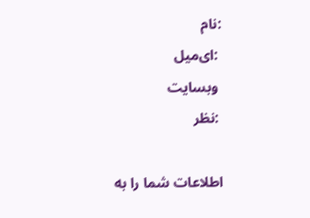:نام
 :ای‌ميل
 وبسايت
 :نظر

اطلاعات شما را به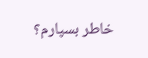خاطر بسپارم؟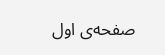صفحه‌ی اول